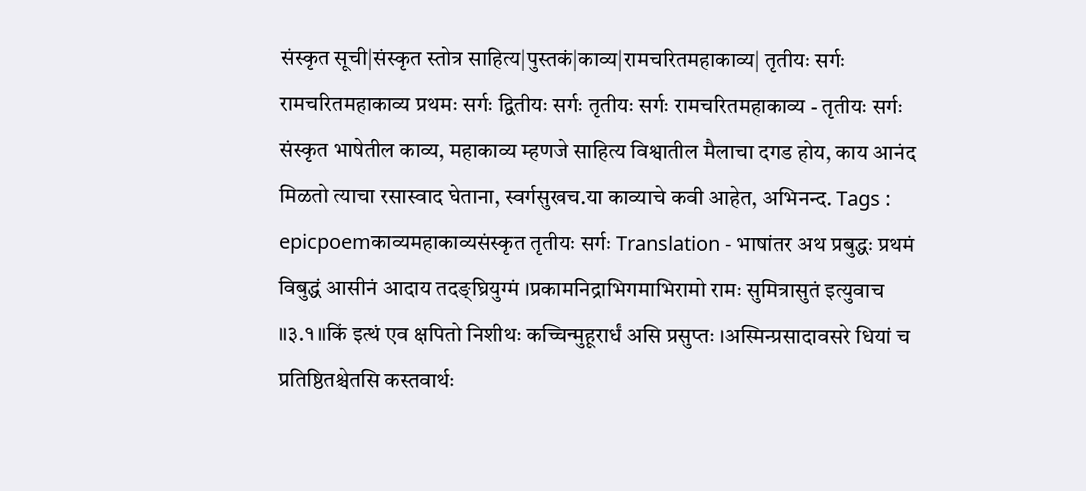संस्कृत सूची|संस्कृत स्तोत्र साहित्य|पुस्तकं|काव्य|रामचरितमहाकाव्य| तृतीयः सर्गः रामचरितमहाकाव्य प्रथमः सर्गः द्वितीयः सर्गः तृतीयः सर्गः रामचरितमहाकाव्य - तृतीयः सर्गः संस्कृत भाषेतील काव्य, महाकाव्य म्हणजे साहित्य विश्वातील मैलाचा दगड होय, काय आनंद मिळतो त्याचा रसास्वाद घेताना, स्वर्गसुखच.या काव्याचे कवी आहेत, अभिनन्द. Tags : epicpoemकाव्यमहाकाव्यसंस्कृत तृतीयः सर्गः Translation - भाषांतर अथ प्रबुद्धः प्रथमं विबुद्धं आसीनं आदाय तदङ्घ्रियुग्मं ।प्रकामनिद्राभिगमाभिरामो रामः सुमित्रासुतं इत्युवाच ॥३.१॥किं इत्थं एव क्षपितो निशीथः कच्चिन्मुहूरार्धं असि प्रसुप्तः ।अस्मिन्प्रसादावसरे धियां च प्रतिष्ठितश्चेतसि कस्तवार्थः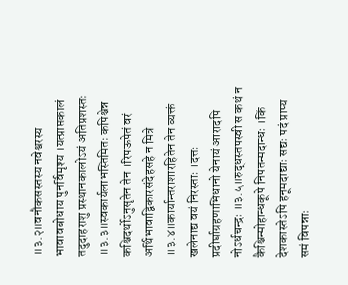॥३.२॥वनौकसस्तस्य नवेश्वरस्य भावावबोधाय पुनर्विमृश्य ।यत्प्राप्तकालं तदुदाहराशु प्रस्थानकालोऽयं अतिप्रशस्तः ॥३.३॥स्वकार्यलाभस्तिमितः कपिश्चेन्न कश्चिदर्थोऽनुसृतेन तेन ।रिपऊपेतं वरं अर्थिभावाद्विकारसंदेहसहे न मित्रे ॥३.४॥कार्यान्तराशारहितेन तेन व्यक्तं खलेनाद्य वयं निरस्ताः ।दत्तः प्रदीर्घाग्रहणाभिधानो येनायं आरादपि नोऽर्धचन्द्रः ॥३.५॥रुद्धस्तपस्वी स कथं न कैश्चिन्मोहान्धकूपे निपतन्मदान्धः ।किं देशकास्तेऽपि हनूमदाद्याः सद्यः पदं प्राप्य समं विपन्नाः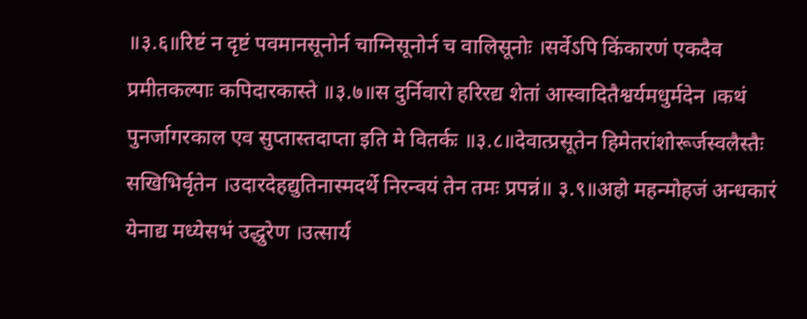॥३.६॥रिष्टं न दृष्टं पवमानसूनोर्न चाग्निसूनोर्न च वालिसूनोः ।सर्वेऽपि किंकारणं एकदैव प्रमीतकल्पाः कपिदारकास्ते ॥३.७॥स दुर्निवारो हरिरद्य शेतां आस्वादितैश्वर्यमधुर्मदेन ।कथं पुनर्जागरकाल एव सुप्तास्तदाप्ता इति मे वितर्कः ॥३.८॥देवात्प्रसूतेन हिमेतरांशोरूर्जस्वलैस्तैः सखिभिर्वृतेन ।उदारदेहद्युतिनास्मदर्थे निरन्वयं तेन तमः प्रपन्नं॥ ३.९॥अहो महन्मोहजं अन्धकारं येनाद्य मध्येसभं उद्धुरेण ।उत्सार्य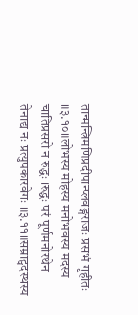तान्मन्त्रिमणिप्रदीपान्प्लवङ्गराजः प्रसभं गृहीतः ॥३.१०॥लोभस्य मोहस्य मनोभवस्य मदस्य चातिप्रसरो न रुद्धः ।रुद्धः परं पूर्णमनोरथेन तेनाद्य नः प्रत्युपकारवेगः ॥३.११॥सम्राट्पदस्थस्य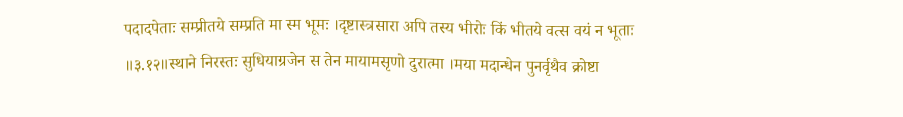पदादपेताः सम्प्रीतये सम्प्रति मा स्म भूमः ।दृष्टास्त्रसारा अपि तस्य भीरोः किं भीतये वत्स वयं न भूताः ॥३.१२॥स्थाने निरस्तः सुधियाग्रजेन स तेन मायामसृणो दुरात्मा ।मया मदान्धेन पुनर्वृथैव क्रोष्टा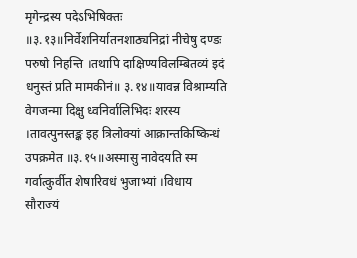मृगेन्द्रस्य पदेऽभिषिक्तः ॥३.१३॥निर्वेशनिर्यातनशाठ्यनिद्रां नीचेषु दण्डः परुषो निहन्ति ।तथापि दाक्षिण्यविलम्बितव्यं इदं धनुस्तं प्रति मामकीनं॥ ३.१४॥यावन्न विश्राम्यति वेगजन्मा दिक्षु ध्वनिर्वालिभिदः शरस्य ।तावत्पुनस्तङ्क इह त्रिलोक्यां आक्रान्तकिष्किन्धं उपक्रमेत ॥३.१५॥अस्मासु नावेदयति स्म गर्वात्कुर्वीत शेषारिवधं भुजाभ्यां ।विधाय सौराज्यं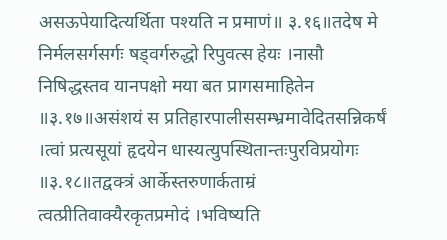असऊपेयादित्यर्थिता पश्यति न प्रमाणं॥ ३.१६॥तदेष मे निर्मलसर्गसर्गः षड्वर्गरुद्धो रिपुवत्स हेयः ।नासौ निषिद्धस्तव यानपक्षो मया बत प्रागसमाहितेन ॥३.१७॥असंशयं स प्रतिहारपालीससम्भ्रमावेदितसन्निकर्षं ।त्वां प्रत्यसूयां हृदयेन धास्यत्युपस्थितान्तःपुरविप्रयोगः ॥३.१८॥तद्वक्त्रं आर्केस्तरुणार्कताम्रं त्वत्प्रीतिवाक्यैरकृतप्रमोदं ।भविष्यति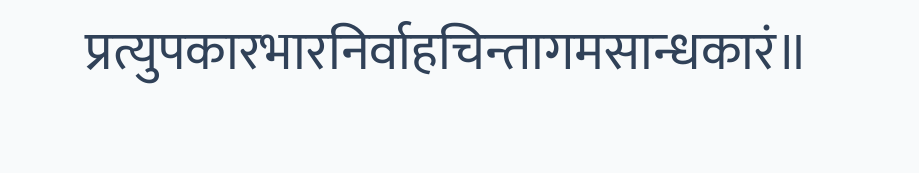प्रत्युपकारभारनिर्वाहचिन्तागमसान्धकारं॥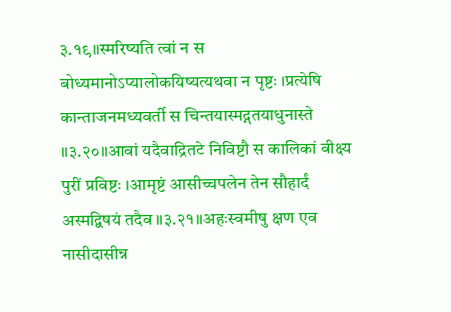३.१९॥स्मरिष्यति त्वां न स बोध्यमानोऽप्यालोकयिष्यत्यथवा न पृष्टः ।प्रत्येषि कान्ताजनमध्यवर्ती स चिन्तयास्मद्गतयाधुनास्ते ॥३.२०॥आवां यदैवाद्रितटे निविष्टौ स कालिकां वीक्ष्य पुरीं प्रविष्टः ।आमृष्टं आसीच्चपलेन तेन सौहार्दं अस्मद्विषयं तदैव ॥३.२१॥अहःस्वमीषु क्षण एव नासीदासीन्न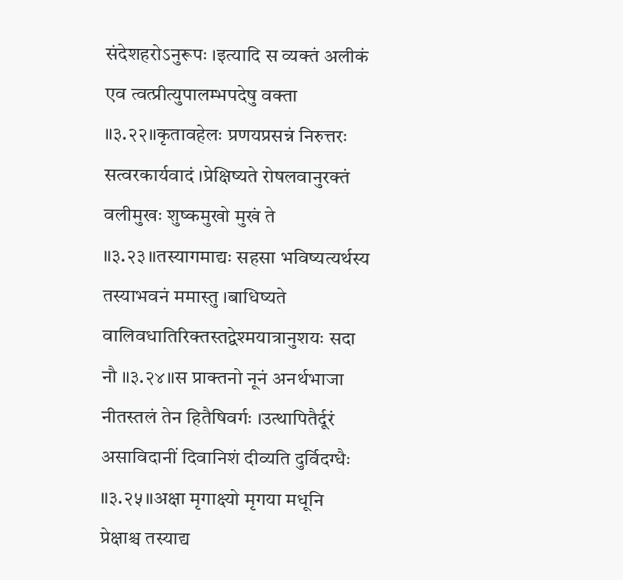संदेशहरोऽनुरूपः ।इत्यादि स व्यक्तं अलीकं एव त्वत्प्रीत्युपालम्भपदेषु वक्ता ॥३.२२॥कृतावहेलः प्रणयप्रसन्नं निरुत्तरः सत्वरकार्यवादं ।प्रेक्षिष्यते रोषलवानुरक्तं वलीमुखः शुष्कमुखो मुखं ते ॥३.२३॥तस्यागमाद्यः सहसा भविष्यत्यर्थस्य तस्याभवनं ममास्तु ।बाधिष्यते वालिवधातिरिक्तस्तद्वेश्मयात्रानुशयः सदा नौ ॥३.२४॥स प्राक्तनो नूनं अनर्थभाजा नीतस्तलं तेन हितैषिवर्गः ।उत्थापितैर्दूरं असाविदानीं दिवानिशं दीव्यति दुर्विदग्धैः ॥३.२५॥अक्षा मृगाक्ष्यो मृगया मधूनि प्रेक्षाश्च तस्याद्य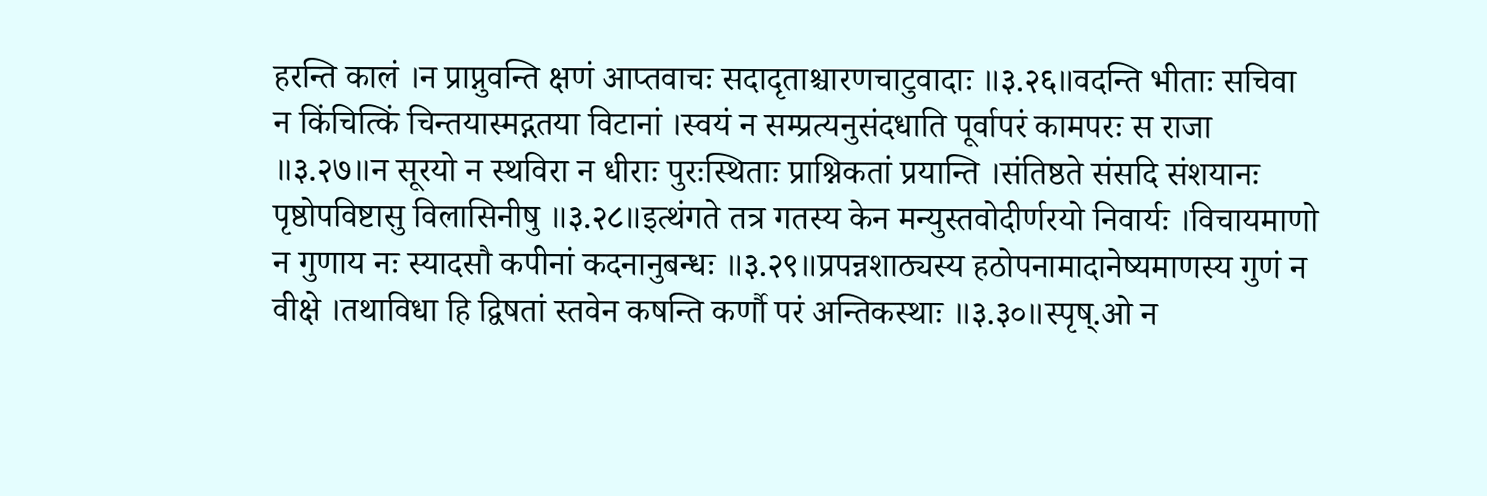हरन्ति कालं ।न प्राप्नुवन्ति क्षणं आप्तवाचः सदादृताश्चारणचाटुवादाः ॥३.२६॥वदन्ति भीताः सचिवा न किंचित्किं चिन्तयास्मद्गतया विटानां ।स्वयं न सम्प्रत्यनुसंदधाति पूर्वापरं कामपरः स राजा ॥३.२७॥न सूरयो न स्थविरा न धीराः पुरःस्थिताः प्राश्निकतां प्रयान्ति ।संतिष्ठते संसदि संशयानः पृष्ठोपविष्टासु विलासिनीषु ॥३.२८॥इत्थंगते तत्र गतस्य केन मन्युस्तवोदीर्णरयो निवार्यः ।विचायमाणो न गुणाय नः स्यादसौ कपीनां कदनानुबन्धः ॥३.२९॥प्रपन्नशाठ्यस्य हठोपनामादानेष्यमाणस्य गुणं न वीक्षे ।तथाविधा हि द्विषतां स्तवेन कषन्ति कर्णौ परं अन्तिकस्थाः ॥३.३०॥स्पृष्.ओ न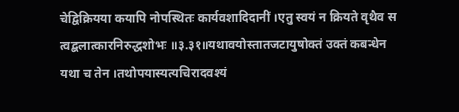चेद्विक्रियया कयापि नोपस्थितः कार्यवशादिदानीं ।एतु स्वयं न क्रियते वृथैव स त्वद्बलात्कारनिरुद्धशोभः ॥३.३१॥यथावयोस्तातजटायुषोक्तं उक्तं कबन्धेन यथा च तेन ।तथोपयास्यत्यचिरादवश्यं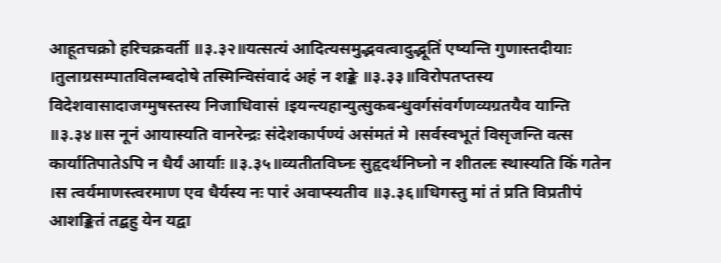आहूतचक्रो हरिचक्रवर्ती ॥३.३२॥यत्सत्यं आदित्यसमुद्भवत्वादुद्भूतिं एष्यन्ति गुणास्तदीयाः ।तुलाग्रसम्पातविलम्बदोषे तस्मिन्विसंवादं अहं न शङ्के ॥३.३३॥विरोपतप्तस्य विदेशवासादाजग्मुषस्तस्य निजाधिवासं ।इयन्त्यहान्युत्सुकबन्धुवर्गसंवर्गणव्यग्रतयैव यान्ति ॥३.३४॥स नूनं आयास्यति वानरेन्द्रः संदेशकार्पण्यं असंमतं मे ।सर्वस्वभूतं विसृजन्ति वत्स कार्यातिपातेऽपि न धैर्यं आर्याः ॥३.३५॥व्यतीतविघ्नः सुहृदर्थनिघ्नो न शीतलः स्थास्यति किं गतेन ।स त्वर्यमाणस्त्वरमाण एव धैर्यस्य नः पारं अवाप्स्यतीव ॥३.३६॥धिगस्तु मां तं प्रति विप्रतीपं आशङ्कितं तद्बहु येन यद्वा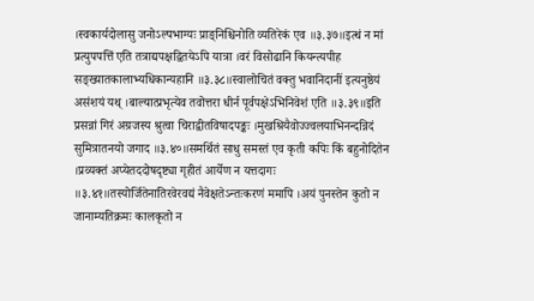।स्वकार्यदोलासु जनोऽल्पभाग्यः प्राङ्निश्चिनोति व्यतिरेकं एव ॥३.३७॥इत्थं न मां प्रत्युपपत्तिं एति तत्राद्यपक्षद्वितयेऽपि यात्रा ।वरं विसोढानि कियन्त्यपीह सङ्ख्यातकालाभ्यधिकान्यहानि ॥३.३८॥स्वालोचितं वक्तु भवानिदानीं इत्यनुष्ठेयं असंशयं यथ् ।बाल्यात्प्रभृत्येव तवोत्तरा धीर्न पूर्वपक्षेऽभिनिवेशं एति ॥३.३९॥इति प्रसन्नां गिरं अग्रजस्य श्रुत्वा चिराद्वीतविषादपङ्कः ।मुखश्रियैवोज्ज्वलयाभिनन्दन्निदं सुमित्रातनयो जगाद ॥३.४०॥समर्थितं साधु समस्तं एव कृती कपिः किं बहुनोदितेन ।प्रव्यक्तं अप्येतददोषदृष्ट्या गृहीतं आर्येण न यत्तदागः ॥३.४१॥तस्योर्जितेनातिरवेरवद्यं नैवेक्षतेऽन्तःकरणं ममापि ।अयं पुनस्तेन कुतो न जानाम्यतिक्रमः कालकृतो न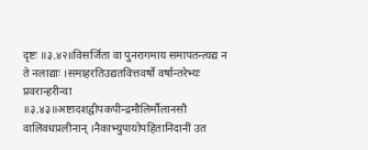दृष्टः ॥३.४२॥विसर्जिता वा पुनरागमाय समापतन्त्यद्य न ते नलाद्याः ।समाहरतिउद्यतवित्तवर्षो वर्षान्तरेभ्यः प्रवरान्हरीन्वा ॥३.४३॥अष्टादशद्वीपकपीन्द्रमौलिर्मौलानसौ वालिवधप्रलीनान् ।नैकाभ्युपायोपहितानिदानीं उत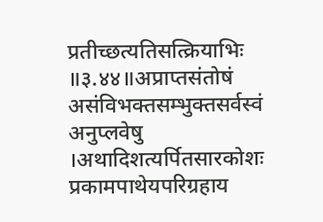प्रतीच्छत्यतिसत्क्रियाभिः ॥३.४४॥अप्राप्तसंतोषं असंविभक्तसम्भुक्तसर्वस्वं अनुप्लवेषु ।अथादिशत्यर्पितसारकोशः प्रकामपाथेयपरिग्रहाय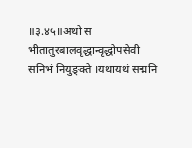॥३.४५॥अथो स भीतातुरबालवृद्धान्वृद्धोपसेवी सनिभं नियुङ्क्ते ।यथायथं सद्मनि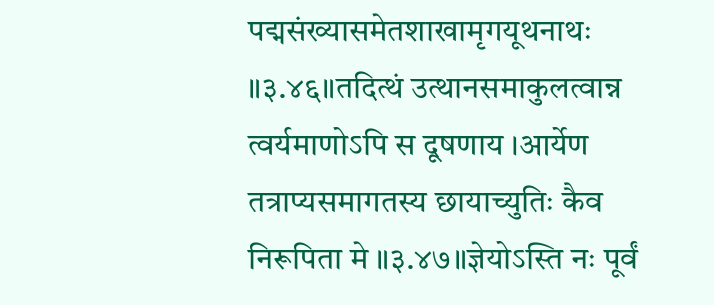पद्मसंख्यासमेतशाखामृगयूथनाथः ॥३.४६॥तदित्थं उत्थानसमाकुलत्वान्न त्वर्यमाणोऽपि स दूषणाय ।आर्येण तत्राप्यसमागतस्य छायाच्युतिः कैव निरूपिता मे ॥३.४७॥ज्ञेयोऽस्ति नः पूर्वं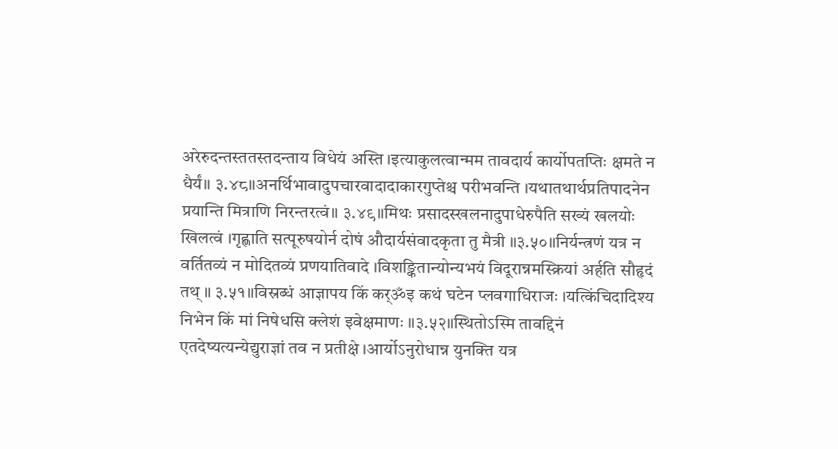अरेरुदन्तस्ततस्तदन्ताय विधेयं अस्ति ।इत्याकुलत्वान्मम तावदार्य कार्योपतप्तिः क्षमते न धैर्यं॥ ३.४८॥अनर्थिभावादुपचारवादादाकारगुप्तेश्च परीभवन्ति ।यथातथार्थप्रतिपादनेन प्रयान्ति मित्राणि निरन्तरत्वं॥ ३.४९॥मिथः प्रसादस्खलनादुपाधेरुपैति सख्यं खलयोः खिलत्वं ।गृह्णाति सत्पूरुषयोर्न दोषं औदार्यसंवादकृता तु मैत्री ॥३.५०॥निर्यन्त्रणं यत्र न वर्तितव्यं न मोदितव्यं प्रणयातिवादे ।विशङ्कितान्योन्यभयं विदूरान्नमस्क्रियां अर्हति सौहृदं तथ् ॥ ३.५१॥विस्रब्धं आज्ञापय किं कर्ॐइ कथं घटेन प्लवगाधिराजः ।यत्किंचिदादिश्य निभेन किं मां निषेधसि क्लेशं इवेक्षमाणः ॥३.५२॥स्थितोऽस्मि तावद्दिनं एतदेष्यत्यन्येद्युराज्ञां तव न प्रतीक्षे ।आर्योऽनुरोधान्न युनक्ति यत्र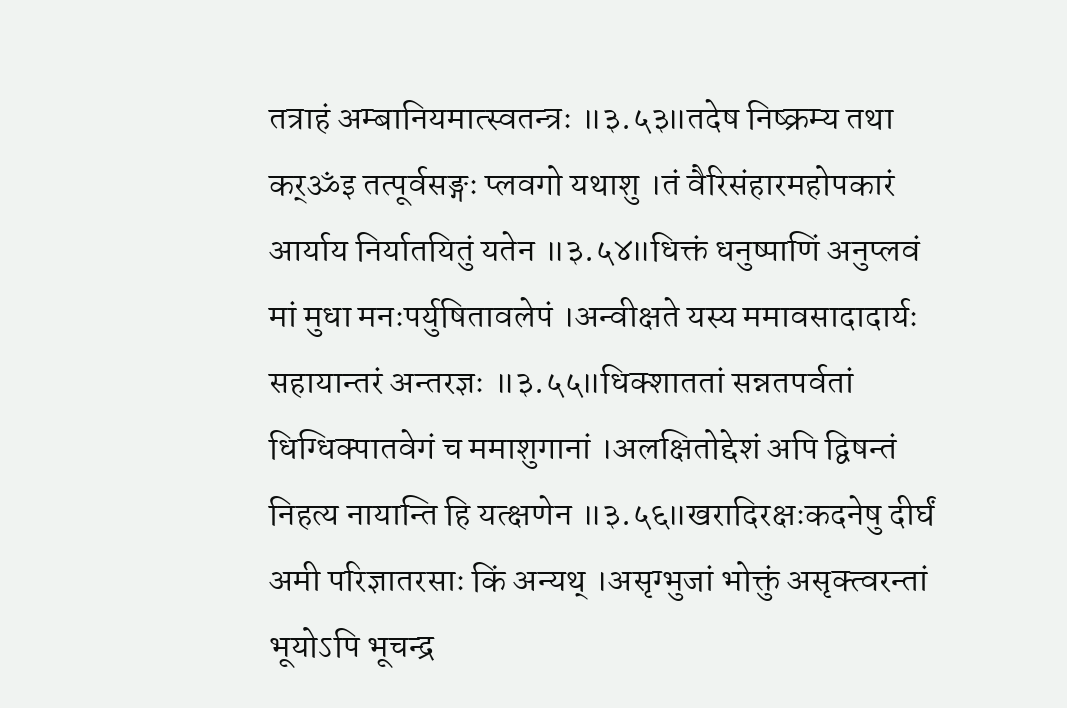तत्राहं अम्बानियमात्स्वतन्त्रः ॥३.५३॥तदेष निष्क्रम्य तथा कर्ॐइ तत्पूर्वसङ्गः प्लवगो यथाशु ।तं वैरिसंहारमहोपकारं आर्याय निर्यातयितुं यतेन ॥३.५४॥धिक्तं धनुष्पाणिं अनुप्लवं मां मुधा मनःपर्युषितावलेपं ।अन्वीक्षते यस्य ममावसादादार्यः सहायान्तरं अन्तरज्ञः ॥३.५५॥धिक्शाततां सन्नतपर्वतां धिग्धिक्पातवेगं च ममाशुगानां ।अलक्षितोद्देशं अपि द्विषन्तं निहत्य नायान्ति हि यत्क्षणेन ॥३.५६॥खरादिरक्षःकदनेषु दीर्घं अमी परिज्ञातरसाः किं अन्यथ् ।असृग्भुजां भोक्तुं असृक्त्वरन्तां भूयोऽपि भूचन्द्र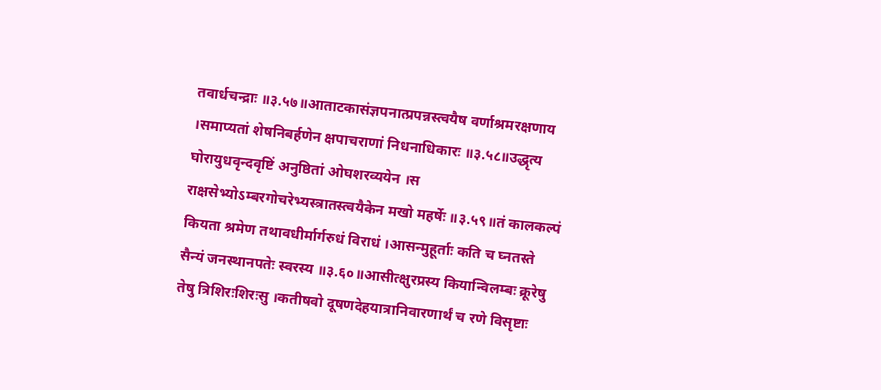तवार्धचन्द्राः ॥३.५७॥आताटकासंज्ञपनात्प्रपन्नस्त्वयैष वर्णाश्रमरक्षणाय ।समाप्यतां शेषनिबर्हणेन क्षपाचराणां निधनाधिकारः ॥३.५८॥उद्धृत्य घोरायुधवृन्दवृष्टिं अनुष्ठितां ओघशरव्ययेन ।स राक्षसेभ्योऽम्बरगोचरेभ्यस्त्रातस्त्वयैकेन मखो महर्षेः ॥३.५९॥तं कालकल्पं कियता श्रमेण तथावधीर्मार्गरुधं विराधं ।आसन्मुहूर्ताः कति च घ्नतस्ते सैन्यं जनस्थानपतेः स्वरस्य ॥३.६०॥आसीत्क्षुरप्रस्य कियान्विलम्बः क्रूरेषु तेषु त्रिशिरःशिरःसु ।कतीषवो दूषणदेहयात्रानिवारणार्थं च रणे विसृष्टाः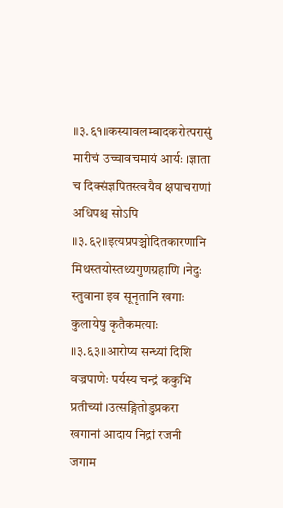॥३.६१॥कस्यावलम्बादकरोत्परासुं मारीचं उच्चावचमायं आर्यः ।ज्ञाता च दिक्संज्ञपितस्त्वयैव क्षपाचराणां अधिपश्च सोऽपि ॥३.६२॥इत्यप्रपञ्चोदितकारणानि मिथस्तयोस्तथ्यगुणग्रहाणि ।नेदुः स्तुवाना इव सूनृतानि खगाः कुलायेषु कृतैकमत्याः ॥३.६३॥आरोप्य सन्ध्यां दिशि वज्रपाणेः पर्यस्य चन्द्रं ककुभि प्रतीच्यां ।उत्सङ्गितोडुप्रकरा खगानां आदाय निद्रां रजनी जगाम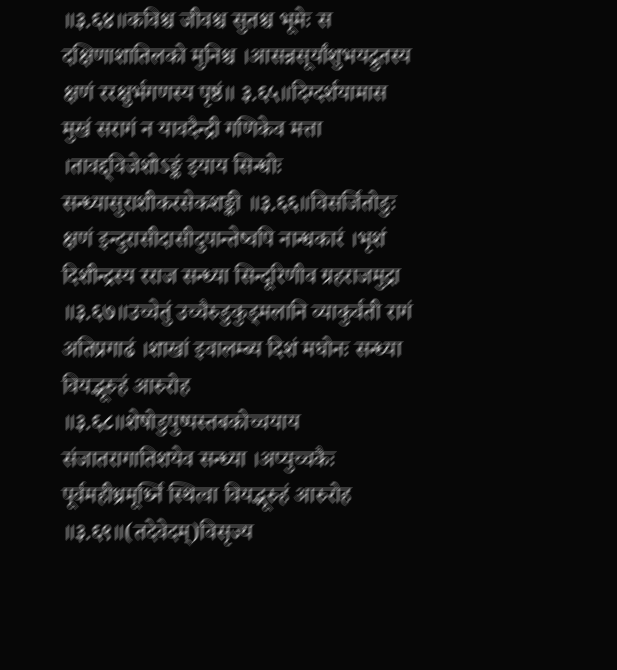॥३.६४॥कविश्च जीवश्च सुतश्च भूमेः स दक्षिणाशातिलको मुनिश्च ।आसन्नसूर्यांशुभयद्रुतस्य क्षणं ररक्षुर्भगणस्य पृष्ठं॥ ३.६५॥दिग्दर्शयामास मुखं सरागं न यावदैन्द्री गणिकेव मत्ता ।तावद्द्विजेशोऽङ्कं इयाय सिन्धोः सन्ध्यासुराशीकरसेकशङ्की ॥३.६६॥विसर्जितोडुः क्षणं इन्दुरासीदासीदुपान्तेष्वपि नान्धकारं ।भृशं दिशीन्द्रस्य रराज सन्ध्या सिन्दूरिणीव ग्रहराजमुद्रा ॥३.६७॥उच्चेतुं उच्चैरुडुकुड्मलानि व्याकुर्वती रागं अतिप्रगाढं ।शाखां इवालम्ब्य दिशं मघोनः सन्ध्या वियद्भूरुहं आरुरोह ॥३.६८॥शेषोडुपुष्पस्तबकोच्चयाय संजातरागातिशयेव सन्ध्या ।अप्युच्चकैः पूर्वमहीध्रमूर्ध्नि स्थित्वा वियद्भूरुहं आरुरोह ॥३.६९॥(तदेवेदम्)विसृज्य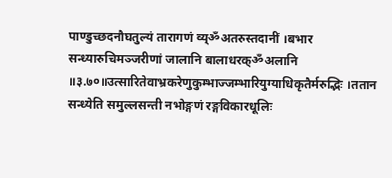पाण्डुच्छदनौघतुल्यं तारागणं व्य्ॐअतरुस्तदानीं ।बभार सन्ध्यारुचिमञ्जरीणां जालानि बालाधरक्ॐअलानि ॥३.७०॥उत्सारितेवाभ्रकरेणुकुम्भाज्जम्भारियुग्याधिकृतैर्मरुद्भिः ।ततान सन्ध्येति समुल्लसन्ती नभोङ्गणं रङ्गविकारधूलिः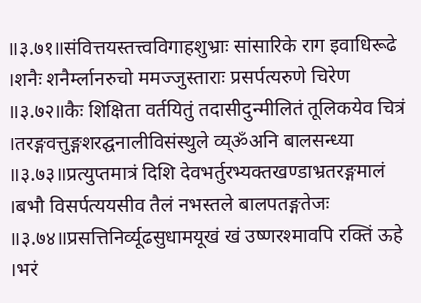॥३.७१॥संवित्तयस्तत्त्वविगाहशुभ्राः सांसारिके राग इवाधिरूढे ।शनैः शनैर्म्लानरुचो ममज्जुस्ताराः प्रसर्पत्यरुणे चिरेण ॥३.७२॥कैः शिक्षिता वर्तयितुं तदासीदुन्मीलितं तूलिकयेव चित्रं ।तरङ्गवत्तुङ्गशरद्घनालीविसंस्थुले व्य्ॐअनि बालसन्ध्या ॥३.७३॥प्रत्युप्तमात्रं दिशि देवभर्तुरभ्यक्तखण्डाभ्रतरङ्गमालं ।बभौ विसर्पत्ययसीव तैलं नभस्तले बालपतङ्गतेजः ॥३.७४॥प्रसत्तिनिर्व्यूढसुधामयूखं खं उष्णरश्मावपि रक्तिं ऊहे ।भरं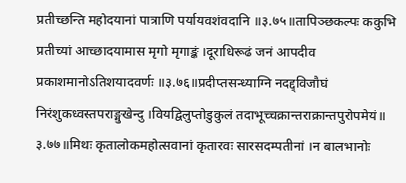प्रतीच्छन्ति महोदयानां पात्राणि पर्यायवशंवदानि ॥३.७५॥तापिञ्छकल्पः ककुभि प्रतीच्यां आच्छादयामास मृगो मृगाङ्कं ।दूराधिरूढं जनं आपदीव प्रकाशमानोऽतिशयादवर्णः ॥३.७६॥प्रदीप्तसन्ध्याग्नि नदद्द्विजौघं निरंशुकध्वस्तपराङ्मुखेन्दु ।वियद्विलुप्तोडुकुलं तदाभूच्चक्रान्तराक्रान्तपुरोपमेयं॥ ३.७७॥मिथः कृतालोकमहोत्सवानां कृतारवः सारसदम्पतीनां ।न बालभानोः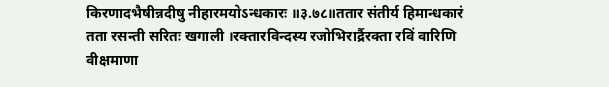किरणादभैषीन्नदीषु नीहारमयोऽन्धकारः ॥३.७८॥ततार संतीर्य हिमान्धकारं तता रसन्ती सरितः खगाली ।रक्तारविन्दस्य रजोभिरार्द्रैरक्ता रविं वारिणि वीक्षमाणा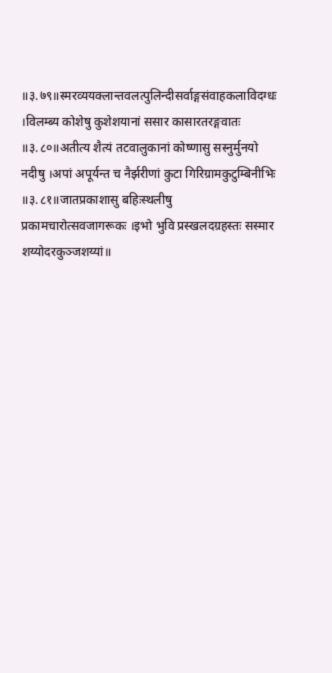॥३.७९॥स्मरव्ययक्लान्तवलत्पुलिन्दीसर्वाङ्गसंवाहकलाविदग्धः ।विलम्ब्य कोशेषु कुशेशयानां ससार कासारतरङ्गवातः ॥३.८०॥अतीत्य शैत्यं तटवालुकानां कोष्णासु सस्नुर्मुनयो नदीषु ।अपां अपूर्यन्त च नैर्झरीणां कुटा गिरिग्रामकुटुम्बिनीभिः ॥३.८१॥जातप्रकाशासु बहिःस्थलीषु प्रकामचारोत्सवजागरूकः ।इभो भुवि प्रस्खलदग्रहस्तः सस्मार शय्योदरकुञ्जशय्यां॥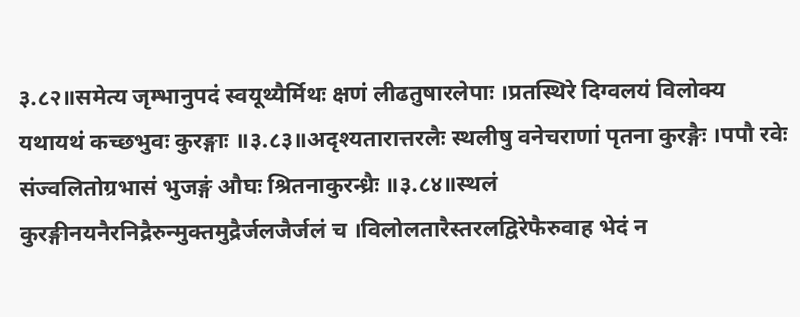३.८२॥समेत्य जृम्भानुपदं स्वयूथ्यैर्मिथः क्षणं लीढतुषारलेपाः ।प्रतस्थिरे दिग्वलयं विलोक्य यथायथं कच्छभुवः कुरङ्गाः ॥३.८३॥अदृश्यतारात्तरलैः स्थलीषु वनेचराणां पृतना कुरङ्गैः ।पपौ रवेः संज्वलितोग्रभासं भुजङ्गं औघः श्रितनाकुरन्ध्रैः ॥३.८४॥स्थलं कुरङ्गीनयनैरनिद्रैरुन्मुक्तमुद्रैर्जलजैर्जलं च ।विलोलतारैस्तरलद्विरेफैरुवाह भेदं न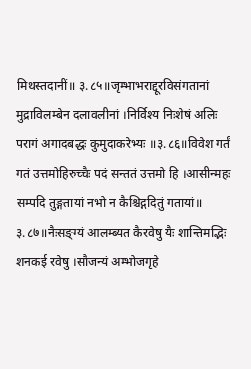मिथस्तदानीं॥ ३.८५॥जृम्भाभराद्दूरविसंगतानां मुद्राविलम्बेन दलावलीनां ।निर्विश्य निःशेषं अलिः परागं अगादबद्धः कुमुदाकरेभ्यः ॥३.८६॥विवेश गर्तं गतं उत्तमोहिरुच्चैः पदं सन्ततं उत्तमो हि ।आसीन्महः सम्पदि तुङ्गतायां नभो न कैश्चिद्गदितुं गतायां॥ ३.८७॥नैःसङ्ग्यं आलम्ब्यत कैरवेषु यैः शान्तिमद्भिः शनकई रवेषु ।सौजन्यं अम्भोजगृहे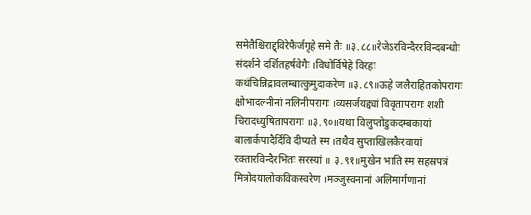समेतैश्चिराद्द्विरेफैर्जगृहे समे तैः ॥३.८८॥रेजेऽरविन्दैररविन्दबन्धोः संदर्शने दर्शितहर्षवेगैः ।विधोर्विषेहे विरहः कथंचिन्निद्रावलम्बात्कुमुदाकरेण ॥३.८९॥ऊहे जलैराहितकोपरागः क्षोभादल्नीनां नलिनीपरागः ।व्यसर्जयद्द्यां विवृतापरागः शशी चिरादध्युषितापरागः ॥३.९०॥यथा विलुप्तोडुकदम्बकायां बालार्कपादैर्दिवि दीप्यते स्म ।तथैव सुप्ताखिलकैरवायां रक्तारविन्दैरभितः सरस्यां ॥ ३.९१॥मुखेन भाति स्म सहस्रपत्रं मित्रोदयालोकविकस्वरेण ।मञ्जुस्वनानां अलिमार्गणानां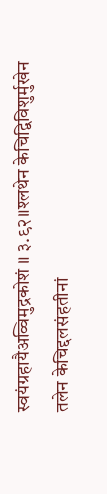स्वयंग्रहायैअव्विमुद्रकोशं ॥ ३.९२॥श्लथेन केचिद्विविशुर्मुखेन तलेन केचिद्दलसंहतीनां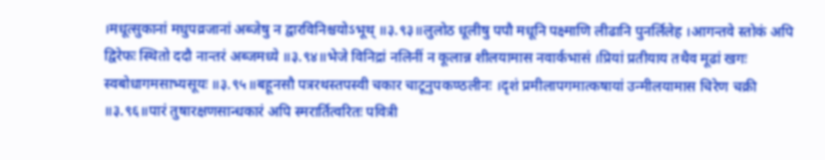।मधूत्सुकानां मधुपव्रजानां अब्जेषु न द्वारविनिश्चयोऽभूथ् ॥३.९३॥लुलोठ धूलीषु पपौ मधूनि पक्ष्माणि लीढानि पुनर्लिलेह ।आगन्तवे स्तोकं अपि द्विरेफः स्थितो ददौ नान्तरं अब्जमध्ये ॥३.९४॥भेजे विनिद्रां नलिनीं न कूलान्न शीलयामास नवार्कभासं ।प्रियां प्रतीयाय तथैव मूढां खगः स्वबोधागमसाभ्यसूयः ॥३.९५॥बहूनसौ पत्ररथस्तपस्वी चकार चाटूनुपकण्ठलीनः ।दृशं प्रमीलापगमात्कषायां उन्मीलयामास चिरेण चक्री ॥३.९६॥पारं तुषारक्षणसान्धकारं अपि स्मरार्तित्वरितः पवित्री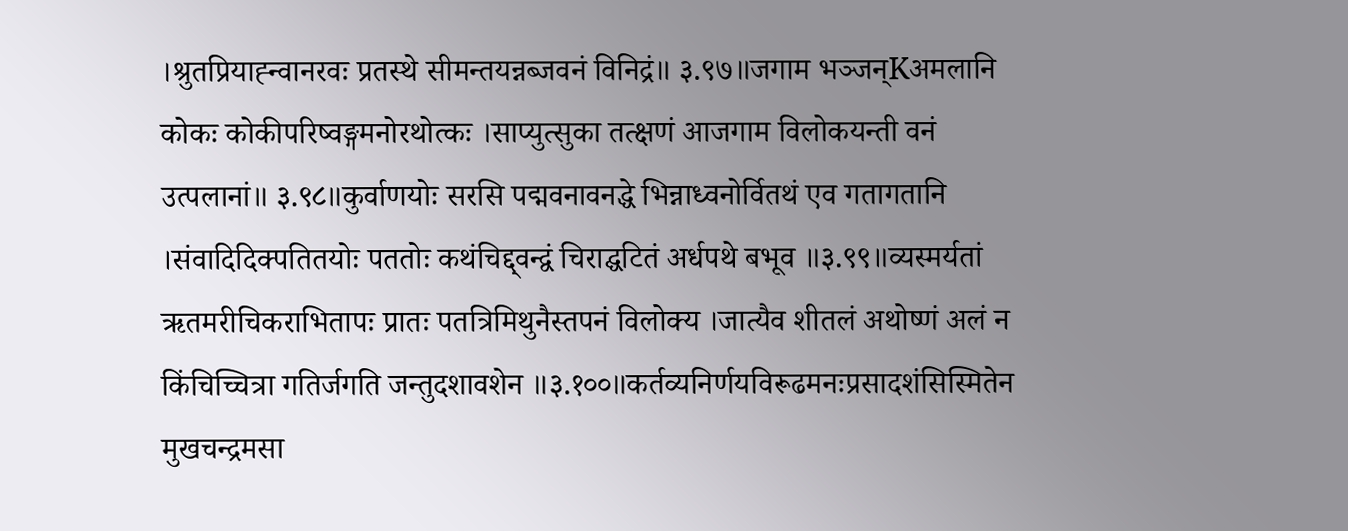।श्रुतप्रियाह्न्वानरवः प्रतस्थे सीमन्तयन्नब्जवनं विनिद्रं॥ ३.९७॥जगाम भञ्जन्Kअमलानि कोकः कोकीपरिष्वङ्गमनोरथोत्कः ।साप्युत्सुका तत्क्षणं आजगाम विलोकयन्ती वनं उत्पलानां॥ ३.९८॥कुर्वाणयोः सरसि पद्मवनावनद्धे भिन्नाध्वनोर्वितथं एव गतागतानि ।संवादिदिक्पतितयोः पततोः कथंचिद्द्वन्द्वं चिराद्घटितं अर्धपथे बभूव ॥३.९९॥व्यस्मर्यतां ऋतमरीचिकराभितापः प्रातः पतत्रिमिथुनैस्तपनं विलोक्य ।जात्यैव शीतलं अथोष्णं अलं न किंचिच्चित्रा गतिर्जगति जन्तुदशावशेन ॥३.१००॥कर्तव्यनिर्णयविरूढमनःप्रसादशंसिस्मितेन मुखचन्द्रमसा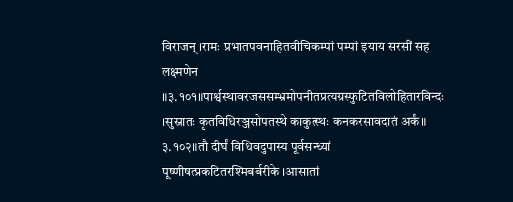विराजन् ।रामः प्रभातपवनाहितवीचिकम्पां पम्पां इयाय सरसीं सह लक्ष्मणेन ॥३.१०१॥पार्श्वस्थावरजससम्भ्रमोपनीतप्रत्यग्रस्फुटितविलोहितारविन्दः ।सुस्नातः कृतविधिरञ्जसोपतस्थे काकुत्स्थः कनकरसावदातं अर्कं॥ ३.१०२॥तौ दीर्घं विधिवदुपास्य पूर्वसन्ध्यां पूष्णीषत्प्रकटितरश्मिबर्बरीके ।आसातां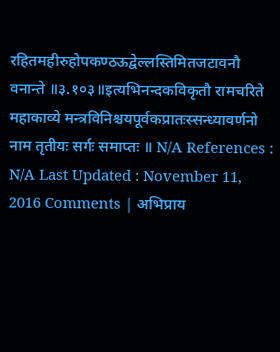रहितमहीरुहोपकण्ठऊद्वेल्लस्तिमितजटावनौ वनान्ते ॥३.१०३॥इत्यभिनन्दकविकृतौ रामचरिते महाकाव्ये मन्त्रविनिश्चयपूर्वकप्रातःस्सन्ध्यावर्णनो नाम तृतीयः सर्गः समाप्तः ॥ N/A References : N/A Last Updated : November 11, 2016 Comments | अभिप्राय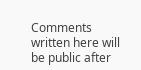Comments written here will be public after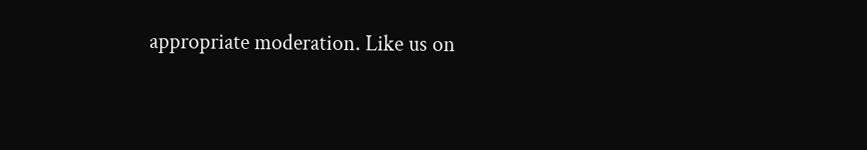appropriate moderation. Like us on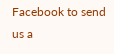Facebook to send us a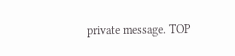private message. TOP